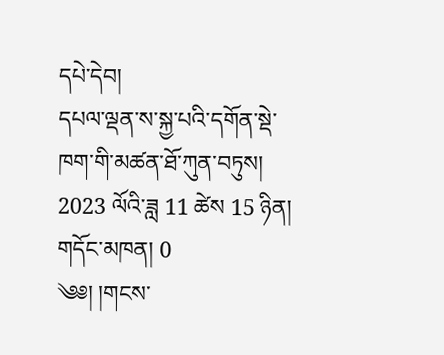དཔེ་དེབ།
དཔལ་ལྡན་ས་སྐྱ་པའི་དགོན་སྡེ་ཁག་གི་མཚན་ཐོ་ཀུན་བཏུས།
2023 ལོའི་ཟླ 11 ཚེས 15 ཉིན། གདོང་མཁན། 0
༄༅། །གངས་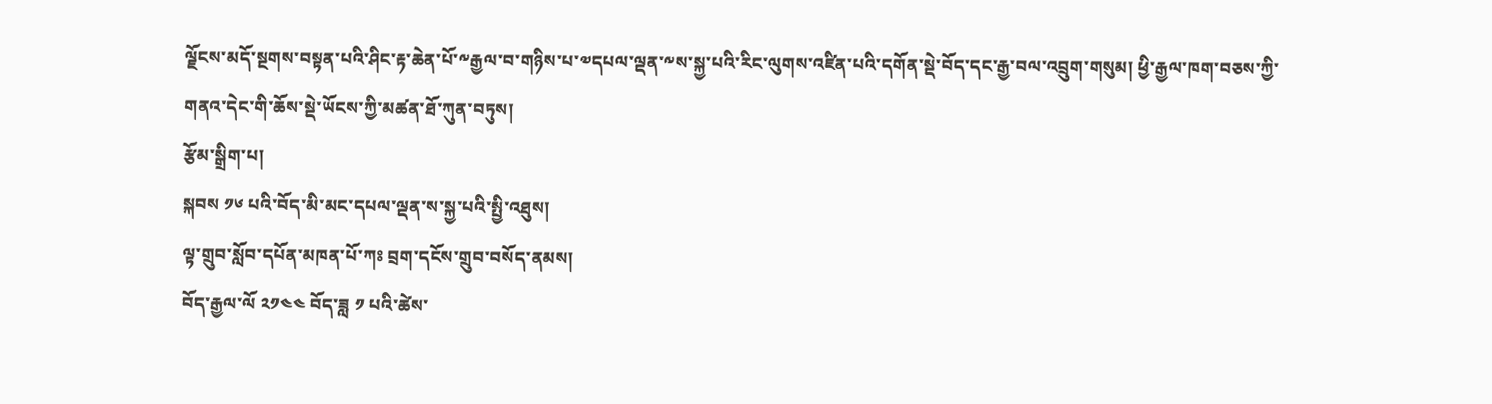ལྗོངས་མདོ་སྔགས་བསྟན་པའི་ཤིང་རྟ་ཆེན་པོ་༸རྒྱལ་བ་གཉིས་པ་༧དཔལ་ལྡན་༸ས་སྐྱ་པའི་རིང་ལུགས་འཛིན་པའི་དགོན་སྡེ་བོད་དང་རྒྱ་བལ་འབྲུག་གསུམ། ཕྱི་རྒྱལ་ཁག་བཅས་ཀྱི་གནའ་དེང་གི་ཆོས་སྡེ་ཡོངས་ཀྱི་མཚན་ཐོ་ཀུན་བཏུས།
རྩོམ་སྒྲིག་པ།
སྐབས ༡༦ པའི་བོད་མི་མང་དཔལ་ལྡན་ས་སྐྱ་པའི་སྤྱི་འཐུས།
ལྟ་གྲུབ་སློབ་དཔོན་མཁན་པོ་ཀཿ བྲག་དངོས་གྲུབ་བསོད་ནམས།
བོད་རྒྱལ་ལོ ༢༡༤༤ བོད་ཟླ ༡ པའི་ཚེས་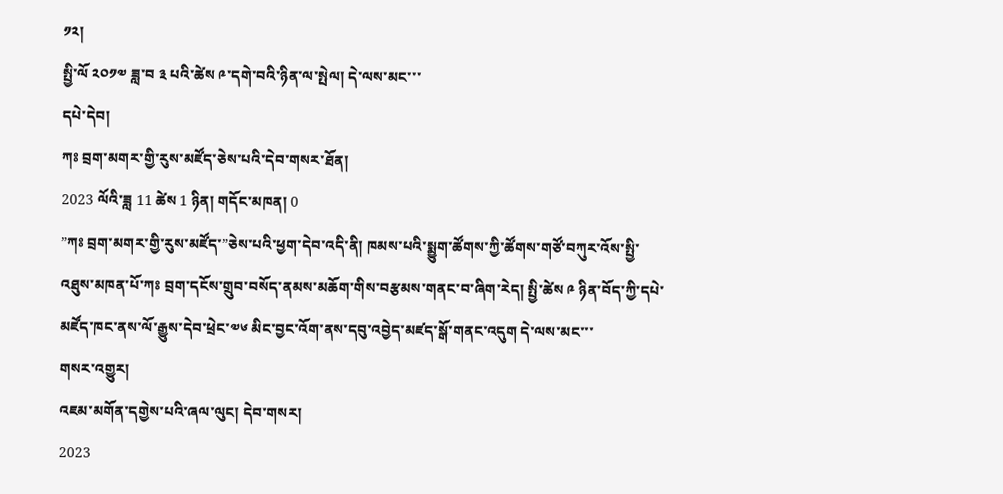༡༢།
སྤྱི་ལོ ༢༠༡༧ ཟླ་བ ༣ པའི་ཚེས ༩་དགེ་བའི་ཉིན་ལ་སྤེལ། དེ་ལས་མང་་་
དཔེ་དེབ།
ཀཿ བྲག་མགར་གྱི་རུས་མཛོད་ཅེས་པའི་དེབ་གསར་ཐོན།
2023 ལོའི་ཟླ 11 ཚེས 1 ཉིན། གདོང་མཁན། 0
”ཀཿ བྲག་མགར་གྱི་རུས་མཛོད་”ཅེས་པའི་ཕྱག་དེབ་འདི་ནི། ཁམས་པའི་སྨྱུག་ཚོགས་ཀྱི་ཚོགས་གཙོ་བཀུར་འོས་སྤྱི་འཐུས་མཁན་པོ་ཀཿ བྲག་དངོས་གྲུབ་བསོད་ནམས་མཆོག་གིས་བརྩམས་གནང་བ་ཞིག་རེད། སྤྱི་ཚེས ༩ ཉིན་བོད་ཀྱི་དཔེ་མཛོད་ཁང་ནས་ལོ་རྒྱུས་དེབ་ཕྲེང་༧༦ མིང་བྱང་འོག་ནས་དབུ་འབྱེད་མཛད་སྒོ་གནང་འདུག དེ་ལས་མང་་་
གསར་འགྱུར།
འཇམ་མགོན་དགྱེས་པའི་ཞལ་ལུང། དེབ་གསར།
2023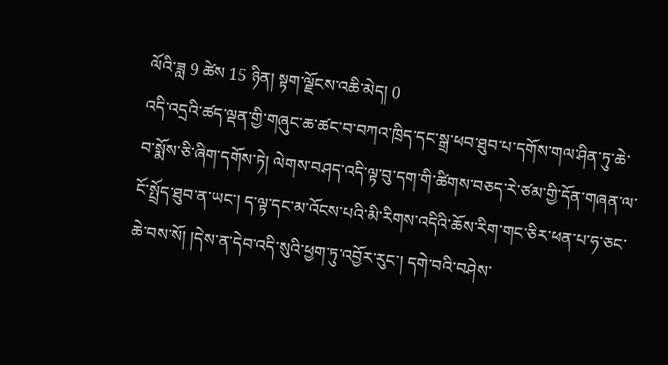ལོའི་ཟླ 9 ཚེས 15 ཉིན། སྟག་ལྗོངས་འཆི་མེད། 0
འདི་འདྲའི་ཚད་ལྡན་གྱི་གཞུང་ཆ་ཚང་བ་བཀའ་ཁྲིད་དང་སྒྲ་ཕབ་ཐུབ་པ་དགོས་གལ་ཤིན་ཏུ་ཆེ་བ་སྨོས་ཅི་ཞིག་དགོས་ཏེ། ལེགས་བཤད་འདི་ལྟ་བུ་དག་གི་ཚིགས་བཅད་རེ་ཙམ་གྱི་དོན་གཞན་ལ་ངོ་སྤྲོད་ཐུབ་ན་ཡང་། ད་ལྟ་དང་མ་འོངས་པའི་མི་རིགས་འདིའི་ཆོས་རིག་གང་ཅིར་ཕན་པ་ཧ་ཅང་ཆེ་བས་སོ། །དེས་ན་དེབ་འདི་སུའི་ཕྱག་ཏུ་འབྱོར་རུང་། དགེ་བའི་བཤེས་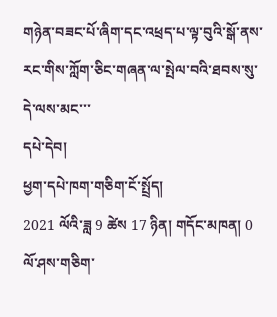གཉེན་བཟང་པོ་ཞིག་དང་འཕྲད་པ་ལྟ་བུའི་སྒོ་ནས་རང་གིས་ཀློག་ཅིང་གཞན་ལ་སྤེལ་བའི་ཐབས་སུ་ དེ་ལས་མང་་་
དཔེ་དེབ།
ཕྱག་དཔེ་ཁག་གཅིག་ངོ་སྤྲོད།
2021 ལོའི་ཟླ 9 ཚེས 17 ཉིན། གདོང་མཁན། 0
ལོ་ཤས་གཅིག་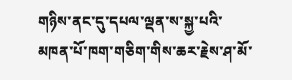གཉིས་ནང་དུ་དཔལ་ལྡན་ས་སྐྱ་པའི་མཁན་པོ་ཁག་གཅིག་གིས་ཆར་རྗེས་ཤ་མོ་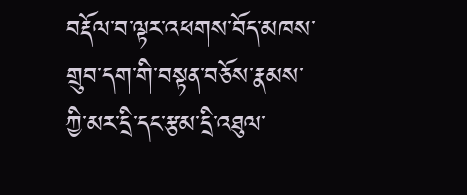བརྡོལ་བ་ལྟར་འཕགས་བོད་མཁས་གྲུབ་དག་གི་བསྟན་བཅོས་རྣམས་ཀྱི་མར་དྲི་དང་རྩམ་དྲི་འཐུལ་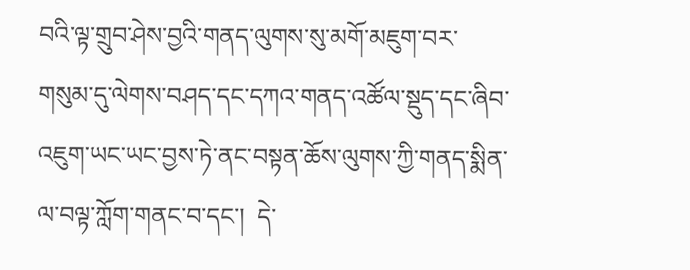བའི་ལྟ་གྲུབ་ཤེས་བྱའི་གནད་ལུགས་སུ་མགོ་མཇུག་བར་གསུམ་དུ་ལེགས་བཤད་དང་དཀའ་གནད་འཚོལ་སྡུད་དང་ཞིབ་འཇུག་ཡང་ཡང་བྱས་ཏེ་ནང་བསྟན་ཆོས་ལུགས་ཀྱི་གནད་སྨིན་ལ་བལྟ་ཀློག་གནང་བ་དང་།  དེ་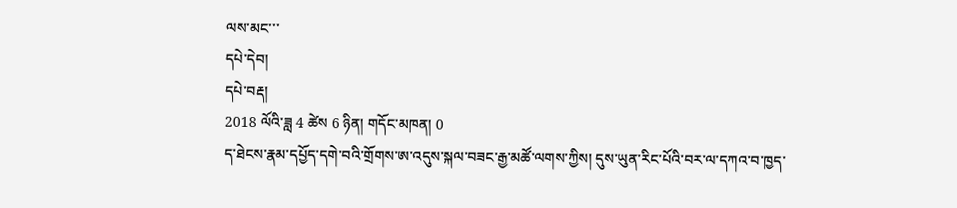ལས་མང་་་
དཔེ་དེབ།
དཔེ་བརྡ།
2018 ལོའི་ཟླ 4 ཚེས 6 ཉིན། གདོང་མཁན། 0
ད་ཐེངས་རྣམ་དཔྱོད་དགེ་བའི་གྲོགས་ཨ་འདུས་སྐལ་བཟང་རྒྱ་མཚོ་ལགས་ཀྱིས། དུས་ཡུན་རིང་པོའི་བར་ལ་དཀའ་བ་ཁྱད་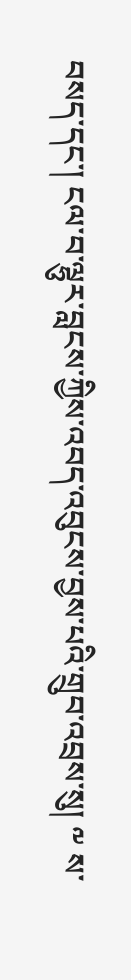བསད་དང་། ངལ་བ་ལྷུར་བླངས་ཀྱིས་འབད་འབུངས་བྱས་པའི་གྲུབ་འབྲས་སུ། ༸ ས་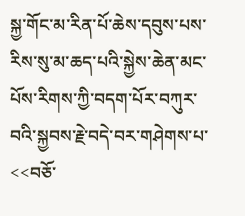སྐྱ་གོང་མ་རིན་པོ་ཆེས་དབུས་པས་རིས་སུ་མ་ཆད་པའི་སྐྱེས་ཆེན་མང་པོས་རིགས་ཀྱི་བདག་པོར་བཀུར་བའི་སྐྱབས་རྗེ་བདེ་བར་གཤེགས་པ་<<བཅོ་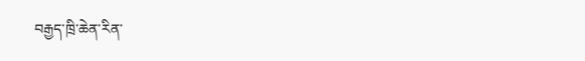བརྒྱད་ཁྲི་ཆེན་རིན་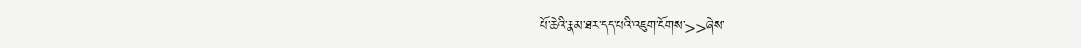པོ་ཆེའི་རྣམ་ཐར་དད་པའི་འཇུག་ངོགས་>>ཞེས་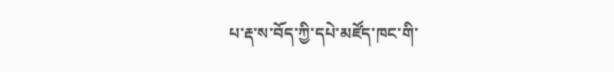པ་རྡ་ས་བོད་ཀྱི་དཔེ་མཛོད་ཁང་གི་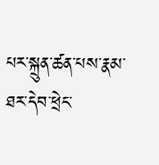པར་སྐྲུན་ཚན་པས་རྣམ་ཐར་དེབ་ཕྲེང་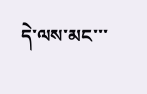དེ་ལས་མང་་་